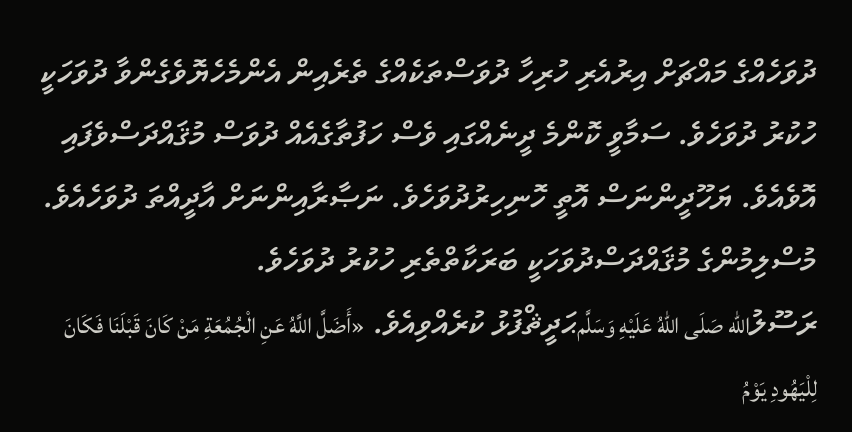ދުވަހެއްގެ މައްޗަށް އިރުއެރި ހުރިހާ ދުވަސްތަކެއްގެ ތެރެއިން އެންމެހެޔޮވެގެންވާ ދުވަހަކީ ހުކުރު ދުވަހެވެ. ސަމާވީ ކޮންމެ ދީނެއްގައި ވެސް ހަފުތާގެއެއް ދުވަސް މުޤައްދަސްވެފައި އޮވެއެވެ. ޔަހޫދީންނަސް އޮތީ ހޮނިހިރުދުވަހެވެ. ނަޞާރާއިންނަށް އާދީއްތަ ދުވަހެއެވެ. މުސްލިމުންގެ މުޤައްދަސްދުވަހަކީ ބަރަކާތްތެރި ހުކުރު ދުވަހެވެ.
ރަސޫލުالله صَلَى اللهُ عَلَيْهِ وَسَلَّمޙަދީޘްފުޅު ކުރެއްވިއެވެ. «أَضَلَّ اللَّهُ عَنِ الْجُمُعَةِ مَنْ كَانَ قَبْلَنَا فَكَانَ لِلْيَهُودِ يَوْمُ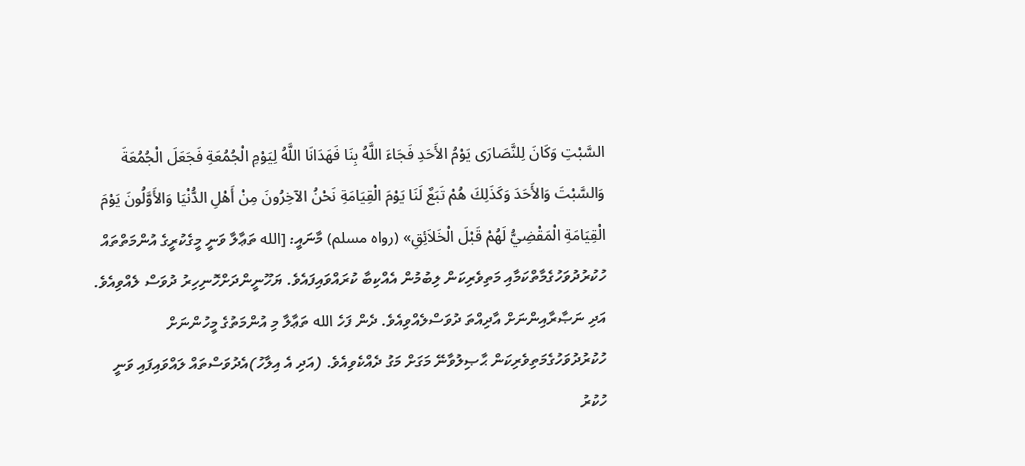السَّبْتِ وَكَانَ لِلنَّصَارَى يَوْمُ الأَحَدِ فَجَاءَ اللَّهُ بِنَا فَهَدَانَا اللَّهُ لِيَوْمِ الْجُمُعَةِ فَجَعَلَ الْجُمُعَةَ وَالسَّبْتَ وَالأَحَدَ وَكَذَلِكَ هُمْ تَبَعٌ لَنَا يَوْمَ الْقِيَامَةِ نَحْنُ الآخِرُونَ مِنْ أَهْلِ الدُّنْيَا وَالأَوَّلُونَ يَوْمَ الْقِيَامَةِ الْمَقْضِيُّ لَهُمْ قَبْلَ الْخَلاَئِقِ» (رواه مسلم) މާނައީ: [الله ތަޢާލާ ވަނީ މީގެކުރީގެ އުންމަތްތައް ހުކުރުދުވަހުގެމާތްކަމާއި މަތިވެރިކަން ލިބުމުން އެއްކިބާ ކުރައްވައިފައެވެ. ޔަހޫނީންދަށްހޮނިހިރު ދުވަސް ލެއްވިއެވެ. އަދި ނަޞާރާއިންނަށް އާދިއްތަ ދުވަސްލެއްވިއެވެ. ދެން ފަހެ الله ތަޢާލާ މި އުންމަތުގެ މީހުންނަށް ހުކުރުދުވަހުގެމަތިވެރިކަން ޙާޞިލުވާނޭ މަގަށް މަގު ދެއްކެވިއެވެ. (އަދި އެ އިލާހު)އެދުވަސްތައް ލައްވައިފައި ވަނީ ހުކުރު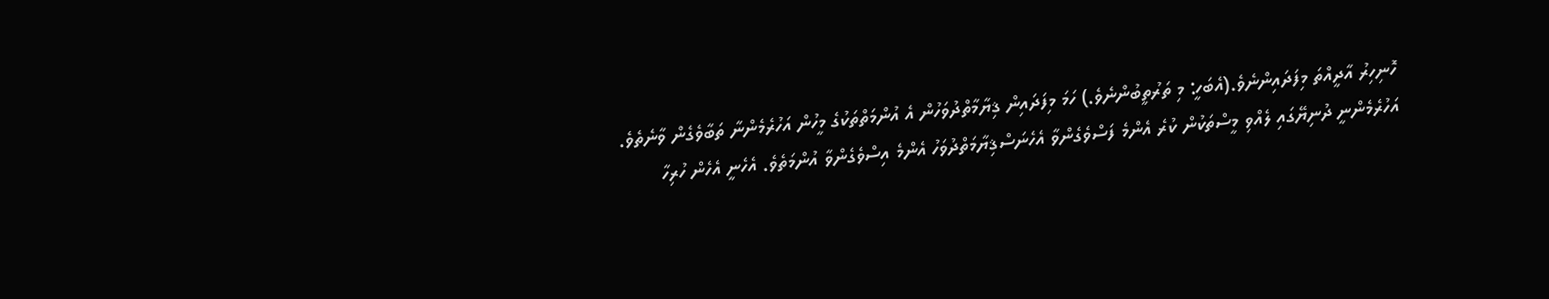ހޮނިހިރު އާދީއްތަ މިފަދައިންނެވެ.(އެބަހީ: މި ތަރުތީބުންނެވެ.) ހަމަ މިފަދައިން ޤިޔާމާތްދުވަހުން އެ އުންމަތްތަކުގެ މީހުން އަހުރެމެންނާ ތަބާވެގެން ވާނެތެވެ. އަހުރެމެންނީ ދުނިޔޭގައި ލެއްވި މީސްތަކުން ކުރެ އެންމެ ފަސްވެގެންވާ އެހެނަސްޤިޔާމަތްދުވަހު އެންމެ އިސްވެގެންވާ އުންމަތެވެ. އެހެނީ އެހެން ހުރިހާ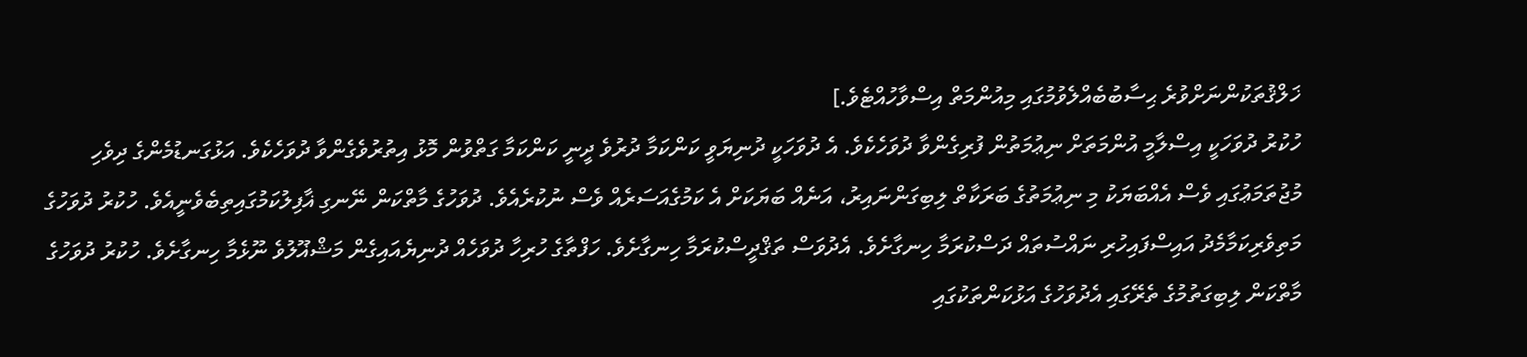ޚަލްޤުތަކުންނަށްވުރެ ޙިސާބުބެއްލެވުމުގައި މިއުންމަތް އިސްވާހުއްޓެވެ.]
ހުކުރު ދުވަހަކީ އިސްލާމީ އުންމަތަށް ނިޢުމަތުން ފުރިގެންވާ ދުވަހެކެވެ. އެ ދުވަހަކީ ދުނިޔަވީ ކަންކަމާ ދުރުވެ ދީނީ ކަންކަމާ ގަތްވުން މޮޅު އިތުރުވެގެންވާ ދުވަހެކެވެ. އަޅުގަނޑުމެންގެ ދިވެހި މުޖުތަމަޢުގައި ވެސް އެއްބަޔަކު މި ނިޢުމަތުގެ ބަރަކާތް ލިބިގަންނައިރު، އަނެއް ބަޔަކަށް އެ ކަމުގެއަސަރެއް ވެސް ނުކުރެއެވެ. ދުވަހުގެ މާތްކަން ނޭނގި ޣާފިލުކަމުގައިތިބެވެނީއެވެ. ހުކުރު ދުވަހުގެ މަތިވެރިކަމާމެދު އައިސްފައިހުރި ނައްސުތައް ދަސްކުރަމާ ހިނގާށެވެ. އެދުވަސް ތަޤްދީސްކުރަމާ ހިނގާށެވެ. ހަފްތާގެ ހުރިހާ ދުވަހެއް ދުނިޔެއައިގެން މަޝްޣޫލުވެ ނޫޅެމާ ހިނގާށެވެ. ހުކުރު ދުވަހުގެ މާތްކަން ލިބިގަތުމުގެ ތެރޭގައި އެދުވަހުގެ އަޅުކަންތަކުގައި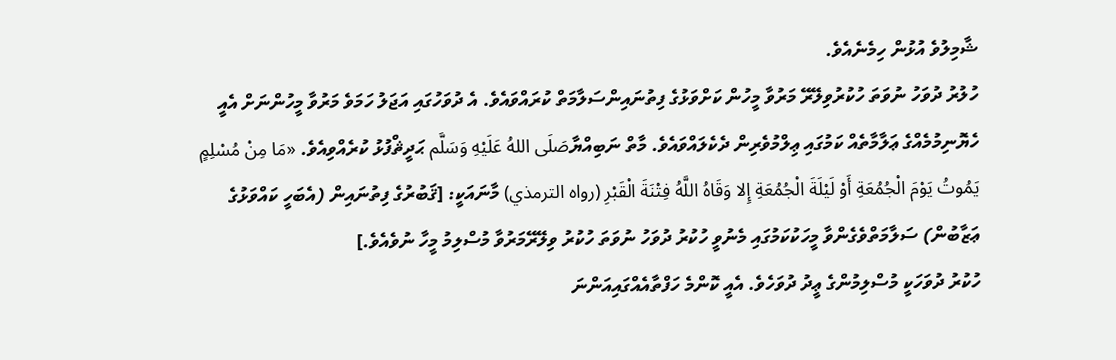ޝާމިލުވެ އުޅުން ހިމެނެއެވެ.
ހުލުރު ދުވަހު ނުވަތަ ހުކުރުވިލޭރޭ މަރުވާ މީހުން ކަށްވަޅުގެ ފިތުނައިންސަލާމަތް ކުރައްވައެވެ. އެ ދުވަހުގައި އަޖަލު ހަމަވެ މަރުވާ މީހުންނަށް އެއީ ހެޔޮނިމުމެއްގެ ޢަލާމާތެއް ކަމުގައި ޢިލްމުވެރިން ދެކެލައްވައެވެ. މާތް ނަބިއްޔާصَلَى اللهُ عَلَيْهِ وَسَلَّم ޙަދީޘްފުޅު ކުރެއްވިއެވެ. «مَا مِنْ مُسْلِمٍ يَمُوتُ يَوْمَ الْجُمُعَةِ أَوْ لَيْلَةَ الْجُمُعَةِ إِلا وَقَاهُ اللَّهُ فِتْنَةَ الْقَبْرِ (رواه الترمذي) މާނައަކީ: [ޤަބުރުގެ ފިތުނައިން (އެބަހީ ކައްވަޅުގެ ޢަޒާބުން) ސަލާމަތްވެގެންވާ މީހަކުކަމުގައި މެނުވީ ހުކުރު ދުވަހު ނުވަތަ ހުކުރު ވިލޭރޭމަރުވާ މުސްލިމު މީހާ ނުވެއެވެ.]
ހުކުރު ދުވަހަކީ މުސްލިމުންގެ ޢީދު ދުވަހެވެ. އެއީ ކޮންމެ ހަފްތާއެއްގައިއަންނަ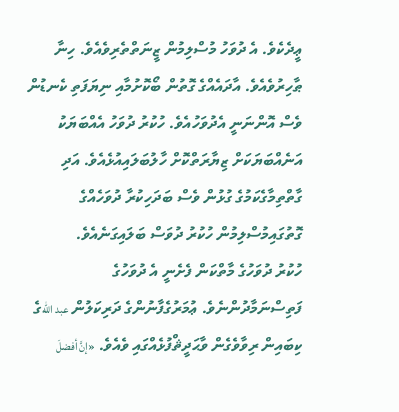ޢީދެކެވެ. އެ ދުވަހު މުސްލިމުން ޒީނަތްތެރިވެއެވެ. ހިނާ ޠާހިރުވެއެވެ. އާދައެއްގެ ގޮތުން ބޯކޮށުމާއި ނިޔަފަތި ކެނޑުން ވެސް އޮންނަނީ އެދުވަހުއެވެ. ހުކުރު ދުވަހު އެއްބަޔަކު އަނެއްބަޔަކަށް ޒިޔާރަތްކޮށް ހާލުބަލައިއުޅެއެވެ. އަދި ގާތްތިމާގެކަމުގެ ގުޅުން ވެސް ބަދަހިކުރާ ދުވަހެއްގެ ގޮތުގައިމުސްލިމުން ހުކުރު ދުވަސް ބަލައިގަނެއެވެ.
ހުކުރު ދުވަހުގެ މާތްކަން ފެށެނީ އެ ދުވަހުގެ ފަތިސްނަމާދުންނެވެ. ޢުމަރުގެފާނުންގެ ދަރިކަލުން عبد اللهގެ ކިބައިން ރިވާވެގެން ވާޙަދީޘްފުޅެއްގައި ވެއެވެ. «إنَّ أفضلَ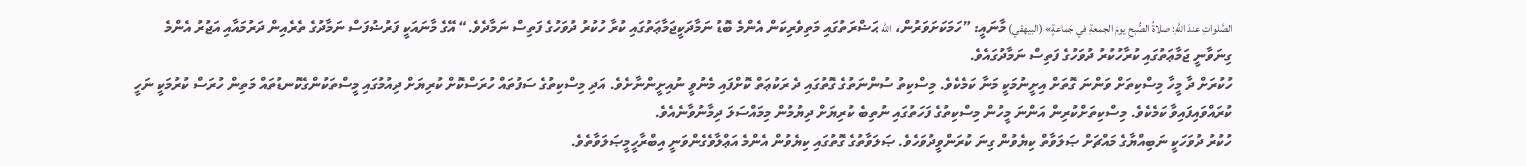الصَّلواتِ عندَ اللَّهِ: صلاةُ الصُّبحِ يومَ الجمعةِ في جَماعةٍ» (البيهقي) މާނައީ: ”ހަމަކަށަވަރުން، الله ޙަޟްރަތުގައި މަތިވެރިކަން އެންމެ ބޮޑު ނަމާދަކީޖަމާޢަތުގައި ކުރާ ހުކުރު ދުވަހުގެ ފަތިސް ނަމާދެވެ.“ އޭގެ މާނައަކީ ފަރުޟުފަސް ނަމާދުގެ ތެރެއިން ދަރުމައާއި އަޖުރު އެންމެ ގިނަވާނީ ޖަމާޢަތުގައި ކުރާހުކުރު ދުވަހުގެ ފަތިސް ނަމާދުގައެވެ.
ހުކުރަށް ދާ މީހާ މިސްކިތަށް ވަންނަ ގޮތަށް އިށީނުމަކީ މަނާ ކަމެކެވެ. މިސްކިތު ސުންނަތުގެ ގޮތުގައި ދެ ރަކުޢަތް ކޮށްފައި މެނުވީ ނުއިށީންނާށެވެ. އަދި މިސްކިތުގެ ސަފުތައް ހުރަސްކޮށް ކުރިޔަށް ދިއުމުގައި މީސްތަކުންގެކޮނޑުތައް މަތިން ހުރަސް ކުރުމަކީ ނަހީ ކުރައްވައިފައިވާ ކަމެކެވެ. މިސްކިތަށްކުރިން އަންނަ މީހުން މިސްކިތުގެ ފަހަތުގައި ނުތިބެ ކުރިޔަށް ދިޔުމުން މިމައްސަލަ ދިމާނުވާނެއެވެ.
ހުކުރު ދުވަހަކީ ނަބިއްޔާގެ މައްޗަށް ޞަލަވާތް ކިޔެވުން ގިނަ ކުރަންވީދުވަހެވެ. ޞަލަވާތުގެ ގޮތުގައި ކިޔެވުން އެންމެ އަޢްލާވެގެންވަނީ އިބްރާހީމީޞަލަވާތެވެ.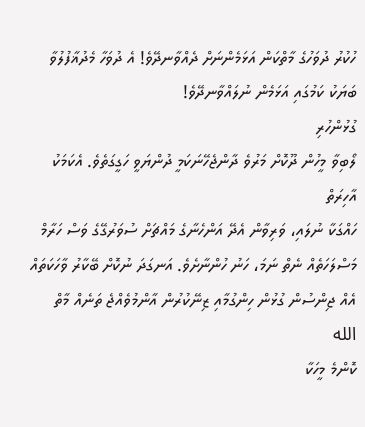ހުކުރު ދުވަހުގެ މާތްކަން އަޅަމެންނަށް ދެއްވާނދޭވެ! އެ ދުވަހާ މެދުޣާފުލުވާ ބަޔަކު ކަމުގައި އަޅަމެން ނުލައްވާނދޭވެ!
ގުޅުންހުރި
ލޯބިވާ މީހުން ދޫކޮށް މަރުވެ ދާންޖެހޭނަކަމީ ދުންޔަވީ ހަގީގަތެވެ. އެކަމަކު އާހިރަތް
ހައްގަކާ ނުލައި، ވަރިވާން އެދޭ އަންހެނާގެ މައްޗަށް ސުވަރުގޭގެ ވަސް ހަރާމް
މަސްލަހަތެއް ނެތް ނަމަ، ހަނު ހުންނާށެވެ. އަނގަދަ ނުކޮށް ބޭކާރު ވާހަކަތައް
އެއް ޖިންސުން ގުޅުން ހިންގުމާއި ޒިނޭކުރުން އާންމުވެއްޖެ ތަނެއް މާތް الله
ކޮންމެ މީހަކާ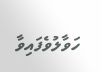ހަވާލުވެފައިވާ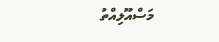މަސްއޫލިއްތު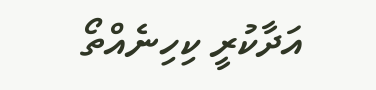އަދާކުރީ ކިހިނެއްތޯ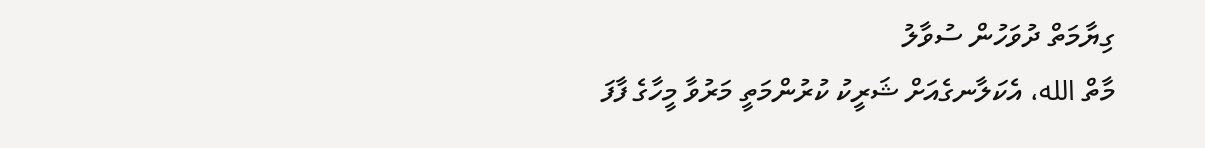ގިޔާމަތް ދުވަހުން ސުވާލު
މާތް الله، އެކަލާނގެއަށް ޝަރީކު ކުރުންމަތީ މަރުވާ މީހާގެ ފާފަ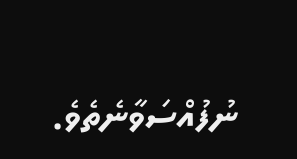ނުފުއްސަވާނެތެވެ.